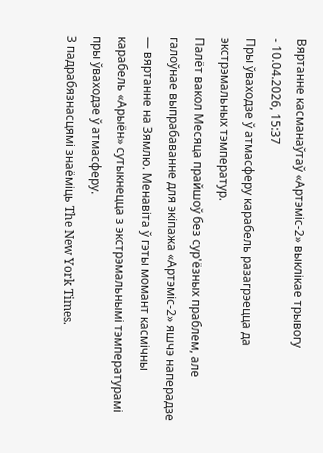Вяртанне касманаўтаў «Артэміс-2» выклікае трывогу
- 10.04.2026, 15:37
Пры ўваходзе ў атмасферу карабель разагрэецца да экстрэмальных тэмператур.
Палёт вакол Месяца прайшоў без сур'ёзных праблем, але галоўнае выпрабаванне для экіпажа «Артэміс-2» яшчэ наперадзе — вяртанне на Зямлю. Менавіта ў гэты момант касмічны карабель «Арыён» сутыкнецца з экстрэмальнымі тэмпературамі пры ўваходзе ў атмасферу.
З падрабязнасцямі знаёміць The New York Times.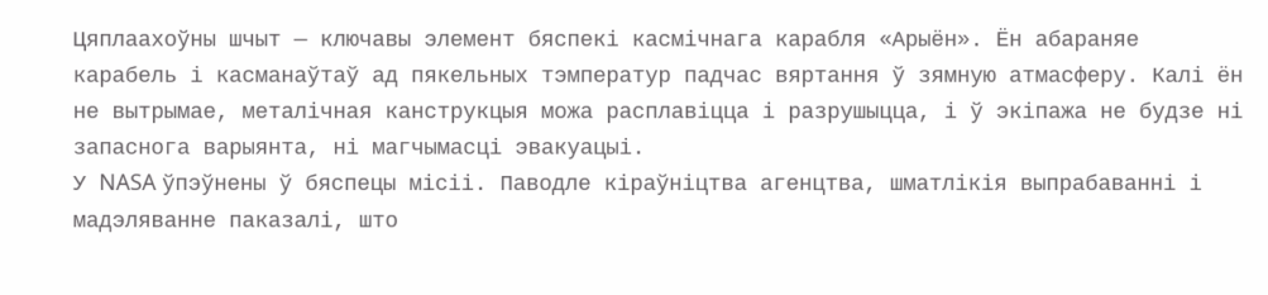Цяплаахоўны шчыт — ключавы элемент бяспекі касмічнага карабля «Арыён». Ён абараняе карабель і касманаўтаў ад пякельных тэмператур падчас вяртання ў зямную атмасферу. Калі ён не вытрымае, металічная канструкцыя можа расплавіцца і разрушыцца, і ў экіпажа не будзе ні запаснога варыянта, ні магчымасці эвакуацыі.
У NASA ўпэўнены ў бяспецы місіі. Паводле кіраўніцтва агенцтва, шматлікія выпрабаванні і мадэляванне паказалі, што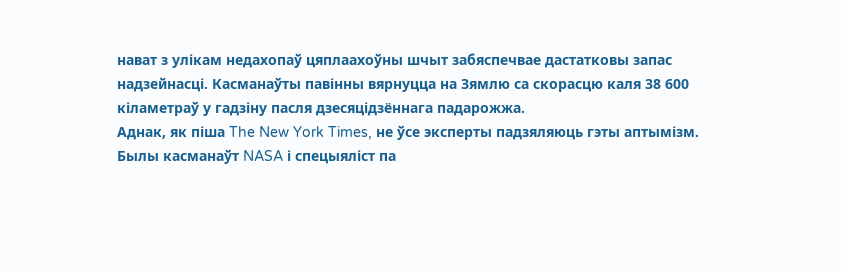нават з улікам недахопаў цяплаахоўны шчыт забяспечвае дастатковы запас надзейнасці. Касманаўты павінны вярнуцца на Зямлю са скорасцю каля 38 600 кіламетраў у гадзіну пасля дзесяцідзённага падарожжа.
Аднак, як піша The New York Times, не ўсе эксперты падзяляюць гэты аптымізм. Былы касманаўт NASA і спецыяліст па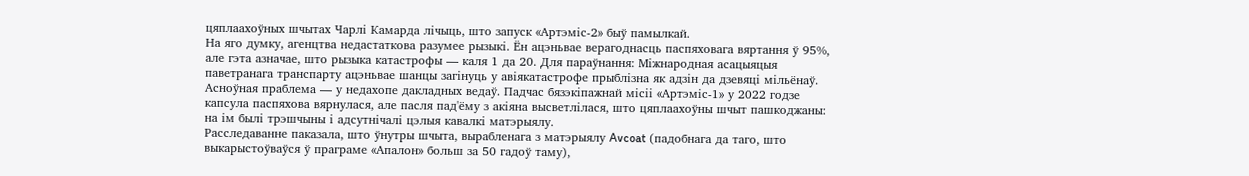цяплаахоўных шчытах Чарлі Камарда лічыць, што запуск «Артэміс-2» быў памылкай.
На яго думку, агенцтва недастаткова разумее рызыкі. Ён ацэньвае верагоднасць паспяховага вяртання ў 95%, але гэта азначае, што рызыка катастрофы — каля 1 да 20. Для параўнання: Міжнародная асацыяцыя паветранага транспарту ацэньвае шанцы загінуць у авіякатастрофе прыблізна як адзін да дзевяці мільёнаў.
Асноўная праблема — у недахопе дакладных ведаў. Падчас бязэкіпажнай місіі «Артэміс-1» у 2022 годзе капсула паспяхова вярнулася, але пасля пад'ёму з акіяна высветлілася, што цяплаахоўны шчыт пашкоджаны: на ім былі трэшчыны і адсутнічалі цэлыя кавалкі матэрыялу.
Расследаванне паказала, што ўнутры шчыта, вырабленага з матэрыялу Avcoat (падобнага да таго, што выкарыстоўваўся ў праграме «Апалон» больш за 50 гадоў таму),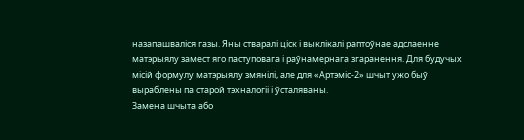назапашваліся газы. Яны стваралі ціск і выклікалі раптоўнае адслаенне матэрыялу замест яго паступовага і раўнамернага згаранення. Для будучых місій формулу матэрыялу змянілі, але для «Артэміс-2» шчыт ужо быў выраблены па старой тэхналогіі і ўсталяваны.
Замена шчыта або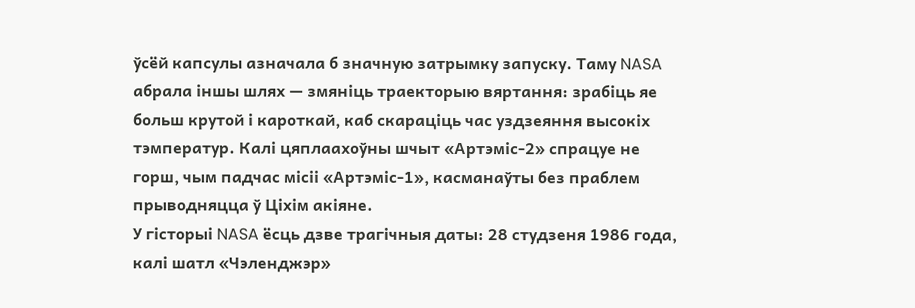ўсёй капсулы азначала б значную затрымку запуску. Таму NASA абрала іншы шлях — змяніць траекторыю вяртання: зрабіць яе больш крутой і кароткай, каб скараціць час уздзеяння высокіх тэмператур. Калі цяплаахоўны шчыт «Артэміс-2» спрацуе не горш, чым падчас місіі «Артэміс-1», касманаўты без праблем прыводняцца ў Ціхім акіяне.
У гісторыі NASA ёсць дзве трагічныя даты: 28 студзеня 1986 года, калі шатл «Чэленджэр»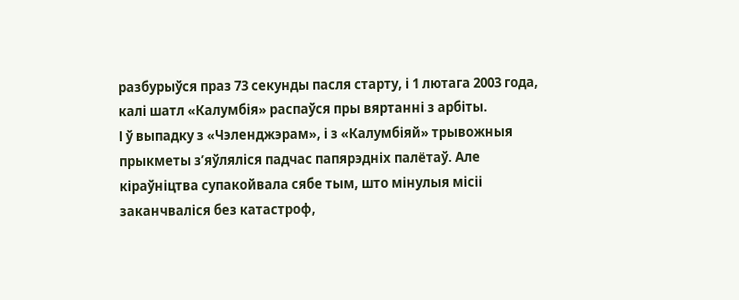разбурыўся праз 73 секунды пасля старту, і 1 лютага 2003 года, калі шатл «Калумбія» распаўся пры вяртанні з арбіты.
І ў выпадку з «Чэленджэрам», і з «Калумбіяй» трывожныя прыкметы з’яўляліся падчас папярэдніх палётаў. Але кіраўніцтва супакойвала сябе тым, што мінулыя місіі заканчваліся без катастроф,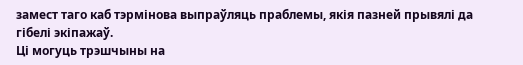замест таго каб тэрмінова выпраўляць праблемы, якія пазней прывялі да гібелі экіпажаў.
Ці могуць трэшчыны на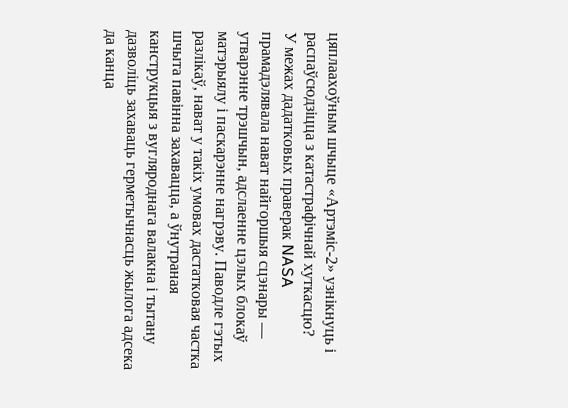цяплаахоўным шчыце «Артэміс-2» узнікнуць і распаўсюдзіцца з катастрафічнай хуткасцю?
У межах дадатковых праверак NASA прамадэлявала нават найгоршыя сцэнары — утварэнне трэшчын, адслаенне цэлых блокаў матэрыялу і паскарэнне нагрэву. Паводле гэтых разлікаў, нават у такіх умовах дастатковая частка шчыта павінна захавацца, а ўнутраная канструкцыя з вугляроднага валакна і тытану дазволіць захаваць герметычнасць жылога адсека да канца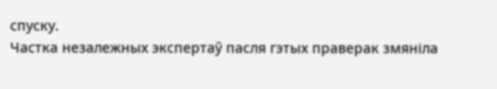спуску.
Частка незалежных экспертаў пасля гэтых праверак змяніла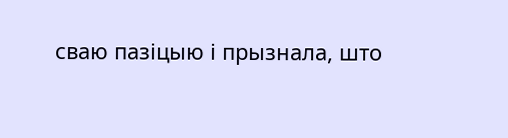сваю пазіцыю і прызнала, што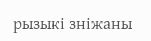рызыкі зніжаны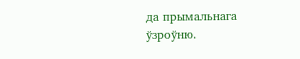да прымальнага ўзроўню.